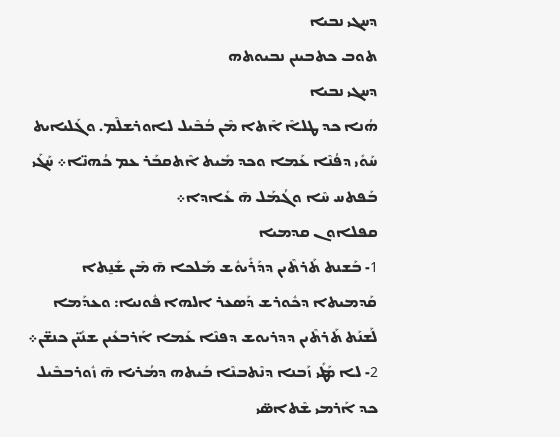ܕܚܓܝ ܢܒܝܐ
ܬܘܒ ܟܬܒܝܢܢ ܢܒܝܘܬܗ
ܕܚܓܝ ܢܒܝܐ
ܗܳܢܐ ܟܕ ܛܠܐܶ ܐܶܬܐ ܡܶܢ ܒܳܒܶܝܠ ܠܐܘܪܫܠܶܡ. ܘܓܰܠܝܐܝܬ ܚܰܘܺܝ ܕܦܳܢܶܐ ܥܰܡܐ ܘܟܕ ܡܺܝܬ ܐܶܬܩܒܰܪ ܥܡ ܟܳܗܢ̈ܐ܀ ܚܰܓܰܝ ܒܰܦܬܚ ܚܶܐ ܘܓܳܡܰܠ ܗ̄ ܥܺܐܕܐ܀
ܩܦܠܐܘܢ ܩܕܡܝܐ
1- ܒܰܫܢܬ ܬܰܪܬܶܝܢ ܕܕܰܪܺܝܘܽܫ ܡܰܠܟܐ ܗ̄ ܡܶܢ ܫܰܢ̱ܬܐ ܩܰܕܡܝܬܐ ܕܟܽܘܪܫ ܕܰܣܥܪ ܐܠܗܐ ܦܽܘܢܝܐ: ܘܥܕܰܡܐ ܠܰܫܢܰܬ ܬܰܪܬܶܝܢ ܕܕܪܝܘܫ ܕܦܢܶܐ ܥܰܡܐ ܐܰܪܒܥܺܝܢ ܫܢܺܝ̈ܢ ܟܢܫ̈ܢ܀
2- ܠܐ ܡܰܛܺܝ ܙܰܒܢܐ ܕܢܶܬܒܢܶܐ ܒܰܝܬܗ ܕܡܳܪܝܐ ܗ̄ ܙܽܘܪܒܒܶܝܠ ܟܕ ܐܰܪܡܝ ܫܶܬܐܣ̈ܝ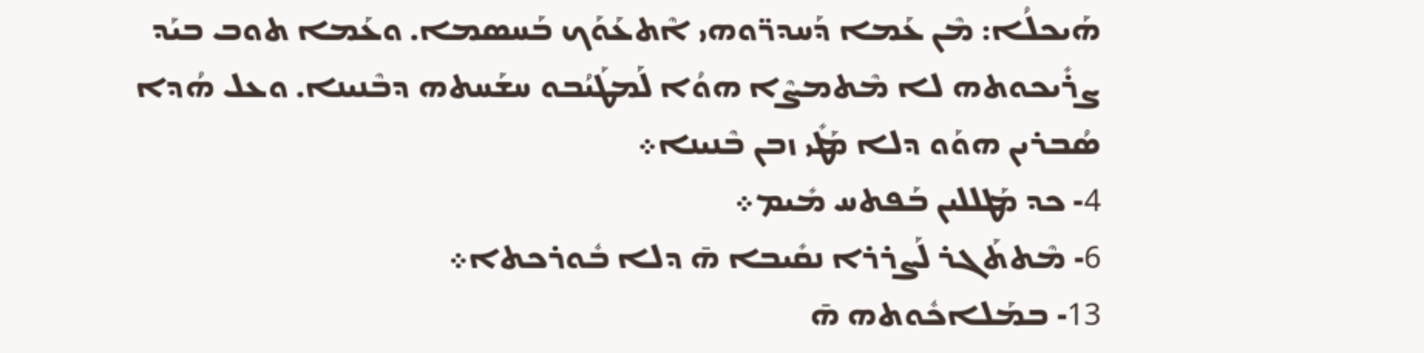ܗܰܝܟܠܳܐ: ܡܶܢ ܥܰܡܐ ܕܰܚܕܪ̈ܘܗܝ ܐܶܬܥܰܘܰܟ ܒܰܚܣܡܐ. ܘܥܰܡܐ ܬܘܒ ܒܝܰܕ ܨܪܺܝܟܘܬܗ ܠܐ ܡܶܬܡܨܶܐ ܗܘܳܐ ܠܰܡܛܰܝܳܒܘ ܚܫܰܚܬܗ ܕܒܶܢܝܢܐ. ܘܥܠ ܗܳܕܐ ܣܳܒܪܝܢ ܗܘܰܘ ܕܠܐ ܡܰܛܺܝ ܙܒܢ ܒܶܢܝܢܐ܀
4- ܟܕ ܡܰܛܠܠܝܢ ܒܰܦܬܚ ܡܺܝܡ܀
6- ܡܶܬܬܰܓܪ ܠܰܨܪܪܐ ܢܩܺܝܒܐ ܗ̄ ܕܠܐ ܒܽܘܪܟܬܐ܀
13- ܒܡܰܠܐܟܽܘܬܗ ܗ̄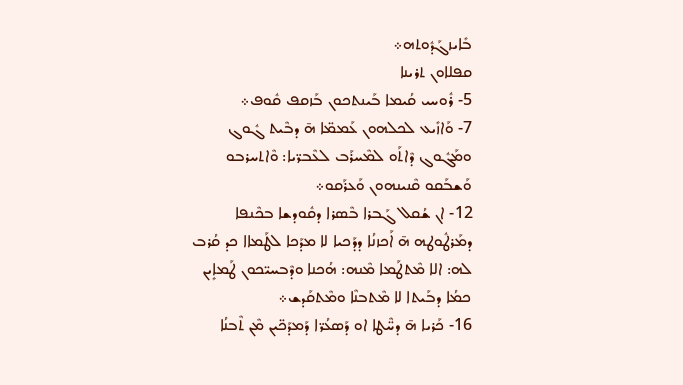ܒܺܐܝܙܓܰܕܽܘܬܗ܀
ܩܦܠܐܘܢ ܬܪܝܢܐ
5- ܪܽܘܚܝ ܩܳܝܡܐ ܒܰܝܢܬܟܘܢ ܒܰܙܩܦ ܩܽܘܦ܀
7- ܘܰܐܙܺܝܥ ܠܟܠܗܘܢ ܥܰܡܡ̈ܐ ܗ̄ ܕܒܶܝܬ ܓܽܘܓ ܘܡܰܓܽܘܓ ܕܶܐܬܰܘ ܠܡܶܚܪܰܒ ܠܥܶܒܪ̈ܝܐ: ܘܶܐܬܚܪܒܘ ܘܰܫܒܰܩܘ ܩܶܢܝܢܗܘܢ ܘܰܥܪܰܩܘ܀
12- ܐܢ ܫܳܩܠ ܓܰܒܪܐ ܒܶܣܪܐ ܕܩܽܘܕܫܐ ܒܟܶܢܦܐ ܕܡܰܪܛܽܘܛܗ ܗ̄ ܐܰܟܙܢܳܐ ܕܕܰܟܝܐ ܠܐ ܡܕܰܟܐ ܠܛܰܡܐܐ ܟܕ ܩܳܪܒ ܠܗ: ܐܠܐ ܡܶܬܛܰܡܐ ܡܶܢܗ: ܗܳܟܢܐ ܘܕܶܒܚܝ̈ܟܘܢ ܛܰܡܐܻܝܢ ܟܡܳܐ ܕܒܰܝܬܐ ܠܐ ܡܶܬܒܢܶܐ ܘܡܶܬܩܰܕܫ܀
16- ܟܰܪܝܐ ܗ̄ ܕܚ̈ܶܛܐ ܐܘ ܕܰܣܥܳܪ̈ܐ ܕܰܡܕܰܟ̈ܝܢ ܡܶܢ ܬܶܒܢܳܐ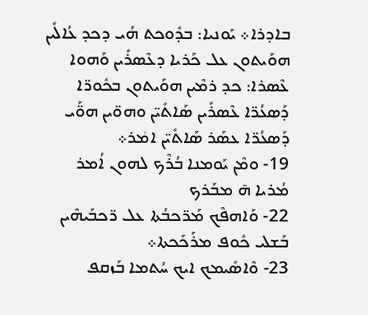ܒܐܕܪܐ܀ ܝܰܘܢܝܐ: ܒܕܽܘܟܬ ܗܳܝ ܕܟܕ ܥܳܐܠܺܝܢ ܗܘܰܝܬܘܢ ܥܠ ܟܰܪܝܐ ܕܥܶܣܪܺܝܢ ܘܰܗܘܐ ܥܶܣܪܐ: ܟܕ ܪܡܶܝܢ ܗܘܰܝܬܘܢ ܒܟܽܘܪ̈ܐ ܕܰܣܥܳܪ̈ܐ ܥܶܣܪܺܝܢ ܣܰܐܬܺܝ̈ܢ ܘܗܘ̈ܝܢ ܗܘ̈ܰܝ ܕܰܣܥܳܪ̈ܐ ܥܣܰܪ ܣܰܐܬܺܝ̈ܢ ܐܡܿܪ܀
19- ܘܡܶܢ ܝܰܘܡܢܐ ܒܳܪܶܟ ܠܗܘܢ ܐܳܡܪ ܡܳܪܝܐ ܗ̄ ܡܒܰܪܟ
22- ܘܰܐܗܦܶܟ ܡܰܪ̈ܟܒܳܬܐ ܥܠ ܪ̈ܟܒܰܝܗܶܝܢ ܒܰܫܠܝ ܟܽܘܦ ܡܪܰܟܰܟܬܐ܀
23- ܘܶܐܣܺܝܡܟ ܐܝܟ ܚܳܬܡܐ ܒܰܙܩܦ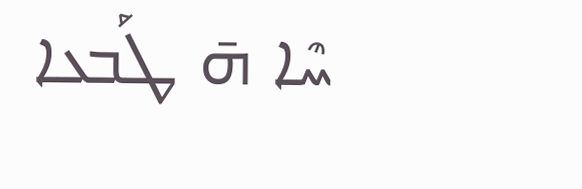ܚܶܐ ܗ̄ ܛܰܒܥܐ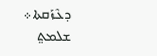ܕܥܶܙܰܩܬܐ܀
ܫܠܡܬ݀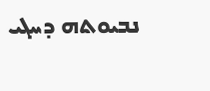ܢܒܝܘܬܗ ܕܚܓܝ